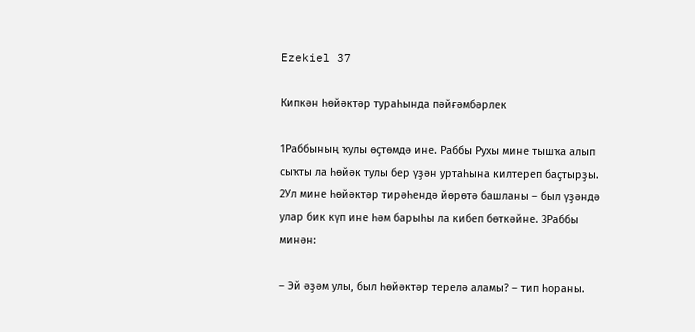Ezekiel 37

Кипкән һөйәктәр тураһында пәйғәмбәрлек

1Раббының ҡулы өҫтөмдә ине. Раббы Рухы мине тышҡа алып сыҡты ла һөйәк тулы бер үҙән уртаһына килтереп баҫтырҙы. 2Ул мине һөйәктәр тирәһендә йөрөтә башланы – был үҙәндә улар бик күп ине һәм барыһы ла кибеп бөткәйне. 3Раббы минән:

– Эй әҙәм улы, был һөйәктәр терелә аламы? – тип һораны.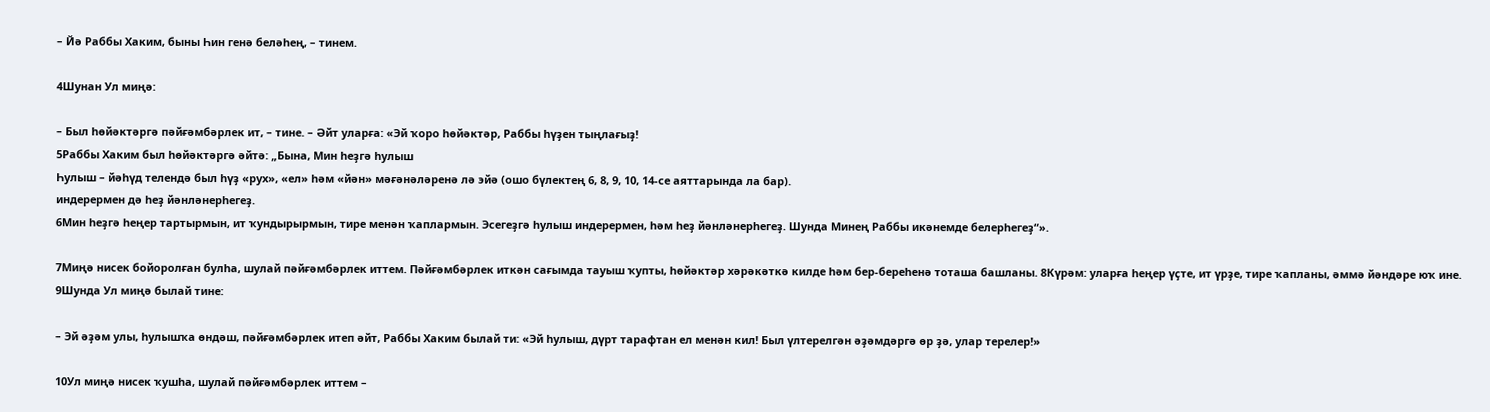– Йә Раббы Хаким, быны Һин генә беләһең, – тинем.

4Шунан Ул миңә:

– Был һөйәктәргә пәйғәмбәрлек ит, – тине. – Әйт уларға: «Эй ҡоро һөйәктәр, Раббы һүҙен тыңлағыҙ!
5Раббы Хаким был һөйәктәргә әйтә: „Бына, Мин һеҙгә һулыш
Һулыш – йәһүд телендә был һүҙ «рух», «ел» һәм «йән» мәғәнәләренә лә эйә (ошо бүлектең 6, 8, 9, 10, 14-се аяттарында ла бар).
индерермен дә һеҙ йәнләнерһегеҙ.
6Мин һеҙгә һеңер тартырмын, ит ҡундырырмын, тире менән ҡаплармын. Эсегеҙгә һулыш индерермен, һәм һеҙ йәнләнерһегеҙ. Шунда Минең Раббы икәнемде белерһегеҙ“».

7Миңә нисек бойоролған булһа, шулай пәйғәмбәрлек иттем. Пәйғәмбәрлек иткән сағымда тауыш ҡупты, һөйәктәр хәрәкәткә килде һәм бер-береһенә тоташа башланы. 8Күрәм: уларға һеңер үҫте, ит үрҙе, тире ҡапланы, әммә йәндәре юҡ ине. 9Шунда Ул миңә былай тине:

– Эй әҙәм улы, һулышҡа өндәш, пәйғәмбәрлек итеп әйт, Раббы Хаким былай ти: «Эй һулыш, дүрт тарафтан ел менән кил! Был үлтерелгән әҙәмдәргә өр ҙә, улар терелер!»

10Ул миңә нисек ҡушһа, шулай пәйғәмбәрлек иттем –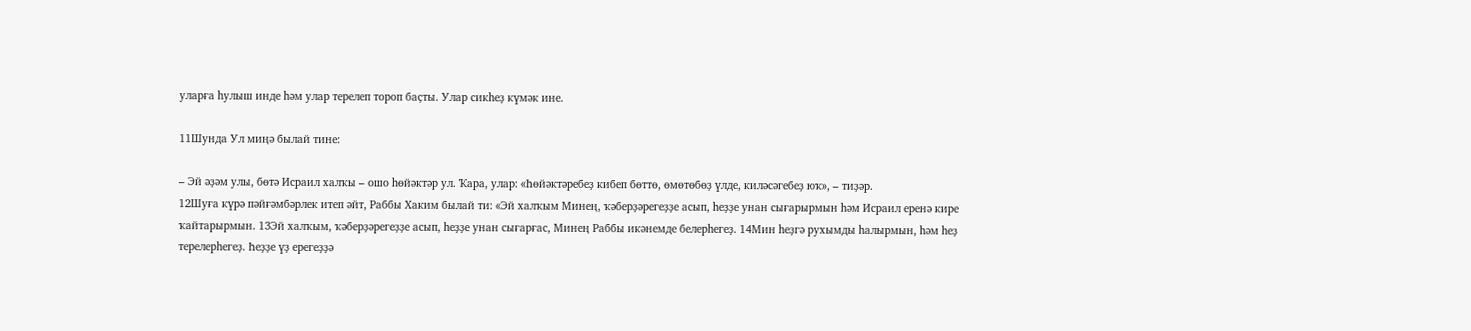уларға һулыш инде һәм улар терелеп тороп баҫты. Улар сикһеҙ күмәк ине.

11Шунда Ул миңә былай тине:

– Эй әҙәм улы, бөтә Исраил халҡы – ошо һөйәктәр ул. Ҡара, улар: «Һөйәктәребеҙ кибеп бөттө, өмөтөбөҙ үлде, киләсәгебеҙ юҡ», – тиҙәр.
12Шуға күрә пәйғәмбәрлек итеп әйт, Раббы Хаким былай ти: «Эй халҡым Минең, ҡәберҙәрегеҙҙе асып, һеҙҙе унан сығарырмын һәм Исраил еренә кире ҡайтарырмын. 13Эй халҡым, ҡәберҙәрегеҙҙе асып, һеҙҙе унан сығарғас, Минең Раббы икәнемде белерһегеҙ. 14Мин һеҙгә рухымды һалырмын, һәм һеҙ терелерһегеҙ. Һеҙҙе үҙ ерегеҙҙә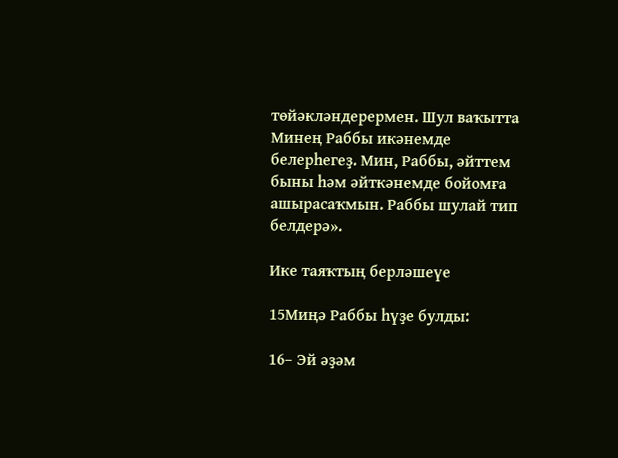төйәкләндерермен. Шул ваҡытта Минең Раббы икәнемде белерһегеҙ. Мин, Раббы, әйттем быны һәм әйткәнемде бойомға ашырасаҡмын. Раббы шулай тип белдерә».

Ике таяҡтың берләшеүе

15Миңә Раббы һүҙе булды:

16– Эй әҙәм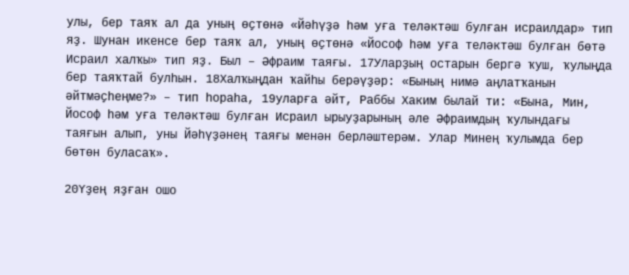улы, бер таяҡ ал да уның өҫтөнә «Йәһүҙә һәм уға теләктәш булған исраилдар» тип яҙ. Шунан икенсе бер таяҡ ал, уның өҫтөнә «Йософ һәм уға теләктәш булған бөтә Исраил халҡы» тип яҙ. Был – Әфраим таяғы. 17Уларҙың остарын бергә ҡуш, ҡулыңда бер таяҡтай булһын. 18Халҡыңдан ҡайһы берәүҙәр: «Бының нимә аңлатҡанын әйтмәҫһеңме?» – тип һораһа, 19уларға әйт, Раббы Хаким былай ти: «Бына, Мин, Йософ һәм уға теләктәш булған Исраил ырыуҙарының әле Әфраимдың ҡулындағы таяғын алып, уны Йәһүҙәнең таяғы менән берләштерәм. Улар Минең ҡулымда бер бөтөн буласаҡ».

20Үҙең яҙған ошо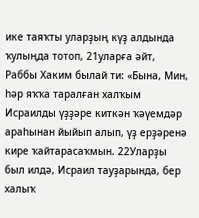ике таяҡты уларҙың күҙ алдында ҡулыңда тотоп, 21уларға әйт, Раббы Хаким былай ти: «Бына, Мин, һәр яҡҡа таралған халҡым Исраилды үҙҙәре киткән ҡәүемдәр араһынан йыйып алып, үҙ ерҙәренә кире ҡайтарасаҡмын. 22Уларҙы был илдә, Исраил тауҙарында, бер халыҡ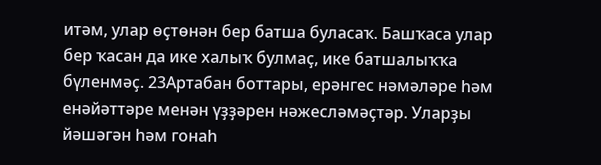итәм, улар өҫтөнән бер батша буласаҡ. Башҡаса улар бер ҡасан да ике халыҡ булмаҫ, ике батшалыҡҡа бүленмәҫ. 23Артабан боттары, ерәнгес нәмәләре һәм енәйәттәре менән үҙҙәрен нәжесләмәҫтәр. Уларҙы йәшәгән һәм гонаһ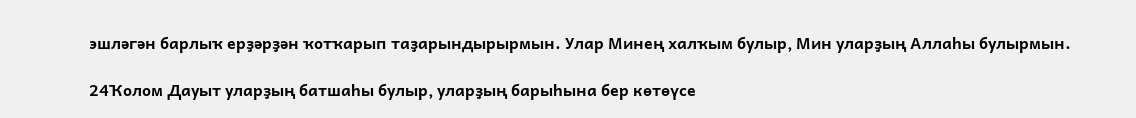эшләгән барлыҡ ерҙәрҙән ҡотҡарып таҙарындырырмын. Улар Минең халҡым булыр, Мин уларҙың Аллаһы булырмын.

24Ҡолом Дауыт уларҙың батшаһы булыр, уларҙың барыһына бер көтөүсе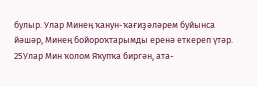булыр. Улар Минең ҡанун-ҡағиҙәләрем буйынса йәшәр, Минең бойороҡтарымды еренә еткереп үтәр. 25Улар Мин ҡолом Яҡупҡа биргән, ата-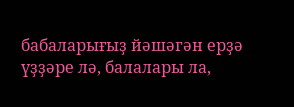бабаларығыҙ йәшәгән ерҙә үҙҙәре лә, балалары ла,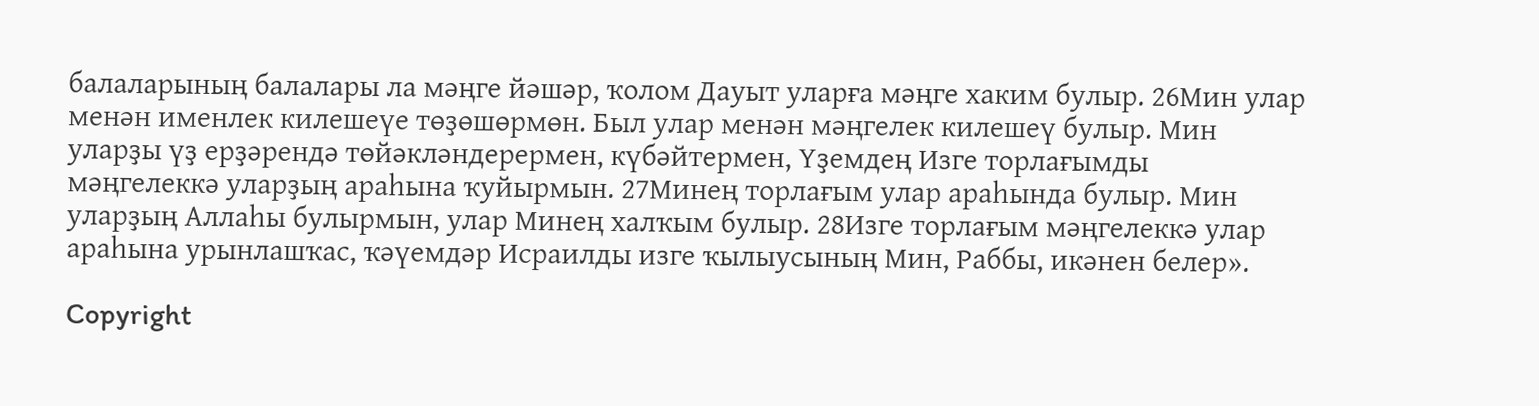балаларының балалары ла мәңге йәшәр, ҡолом Дауыт уларға мәңге хаким булыр. 26Мин улар менән именлек килешеүе төҙөшөрмөн. Был улар менән мәңгелек килешеү булыр. Мин уларҙы үҙ ерҙәрендә төйәкләндерермен, күбәйтермен, Үҙемдең Изге торлағымды мәңгелеккә уларҙың араһына ҡуйырмын. 27Минең торлағым улар араһында булыр. Мин уларҙың Аллаһы булырмын, улар Минең халҡым булыр. 28Изге торлағым мәңгелеккә улар араһына урынлашҡас, ҡәүемдәр Исраилды изге ҡылыусының Мин, Раббы, икәнен белер».

Copyright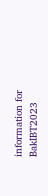information for BakIBT2023